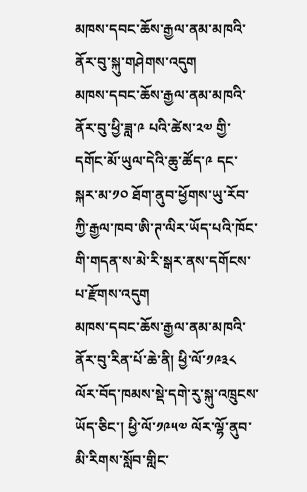མཁས་དབང་ཆོས་རྒྱལ་ནམ་མཁའི་ནོར་བུ་སྐུ་གཤེགས་འདུག
མཁས་དབང་ཆོས་རྒྱལ་ནམ་མཁའི་ནོར་བུ་ཕྱི་ཟླ་༩ པའི་ཚེས་༢༧ གྱི་དགོང་མོ་ཡུལ་དེའི་ཆུ་ཚོད་༩ དང་སྐར་མ་༡༠ ཐོག་ནུབ་ཕྱོགས་ཡུ་རོབ་ཀྱི་རྒྱལ་ཁབ་ཨི་ཊ་ལིར་ཡོད་པའི་ཁོང་གི་གདན་ས་མེ་རི་སྒར་ནས་དགོངས་པ་རྫོགས་འདུག
མཁས་དབང་ཆོས་རྒྱལ་ནམ་མཁའི་ནོར་བུ་རིན་པོ་ཆེ་ནི། ཕྱི་ལོ་༡༩༣༨ ལོར་བོད་ཁམས་སྡེ་དགེ་རུ་སྐུ་འཁྲུངས་ཡོད་ཅིང་། ཕྱི་ལོ་༡༩༥༧ ལོར་ལྷོ་ནུབ་མི་རིགས་སློབ་གླིང་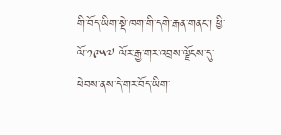གི་བོད་ཡིག་སྡེ་ཁག་གི་དགེ་རྒན་གནང་། ཕྱི་ལོ་༡༩༥༧ ལོར་རྒྱ་གར་འབྲས་ལྗོངས་དུ་ཕེབས་ནས་དེ་གར་བོད་ཡིག་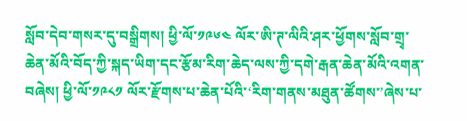སློབ་དེབ་གསར་དུ་བསྒྲིགས། ཕྱི་ལོ་༡༩༦༤ ལོར་ཨི་ཊ་ལིའི་ཤར་ཕྱོགས་སློབ་གྲྭ་ཆེན་མོའི་བོད་ཀྱི་སྐད་ཡིག་དང་རྩོམ་རིག་ཆེད་ལས་ཀྱི་དགེ་རྒན་ཆེན་མོའི་འགན་བཞེས། ཕྱི་ལོ་༡༩༨༡ ལོར་རྫོགས་པ་ཆེན་པོའི་‘རིག་གནས་མཐུན་ཚོགས་’ཞེས་པ་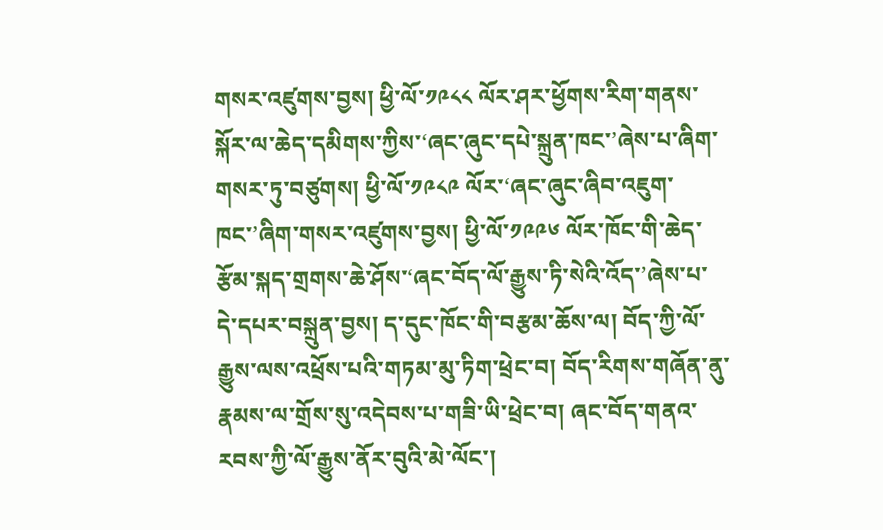གསར་འཛུགས་བྱས། ཕྱི་ལོ་༡༩༨༨ ལོར་ཤར་ཕྱོགས་རིག་གནས་སྐོར་ལ་ཆེད་དམིགས་ཀྱིས་‘ཞང་ཞུང་དཔེ་སྐྲུན་ཁང་’ཞེས་པ་ཞིག་གསར་ཏུ་བཙུགས། ཕྱི་ལོ་༡༩༨༩ ལོར་‘ཞང་ཞུང་ཞིབ་འཇུག་ཁང་’ཞིག་གསར་འཛུགས་བྱས། ཕྱི་ལོ་༡༩༩༦ ལོར་ཁོང་གི་ཆེད་རྩོམ་སྐད་གྲགས་ཆེ་ཤོས་‘ཞང་བོད་ལོ་རྒྱུས་ཏི་སེའི་འོད་’ཞེས་པ་དེ་དཔར་བསྐྲུན་བྱས། ད་དུང་ཁོང་གི་བརྩམ་ཆོས་ལ། བོད་ཀྱི་ལོ་རྒྱུས་ལས་འཕྲོས་པའི་གཏམ་མུ་ཏིག་ཕྲེང་བ། བོད་རིགས་གཞོན་ནུ་རྣམས་ལ་གྲོས་སུ་འདེབས་པ་གཟི་ཡི་ཕྲེང་བ། ཞང་བོད་གནའ་རབས་ཀྱི་ལོ་རྒྱུས་ནོར་བུའི་མེ་ལོང་།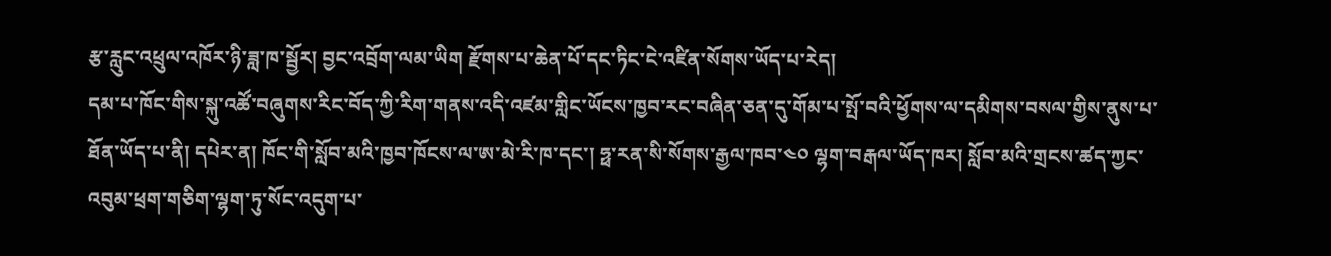རྩ་རླུང་འཕྲུལ་འཁོར་ཉི་ཟླ་ཁ་སྦྱོར། བྱང་འབྲོག་ལམ་ཡིག རྫོགས་པ་ཆེན་པོ་དང་ཏིང་ངེ་འཛིན་སོགས་ཡོད་པ་རེད།
དམ་པ་ཁོང་གིས་སྐུ་འཚོ་བཞུགས་རིང་བོད་ཀྱི་རིག་གནས་འདི་འཛམ་གླིང་ཡོངས་ཁྱབ་རང་བཞིན་ཅན་དུ་གོམ་པ་སྤོ་བའི་ཕྱོགས་ལ་དམིགས་བསལ་གྱིས་ནུས་པ་ཐོན་ཡོད་པ་ནི། དཔེར་ན། ཁོང་གི་སློབ་མའི་ཁྱབ་ཁོངས་ལ་ཨ་མེ་རི་ཁ་དང་། ཧྥ་རན་སི་སོགས་རྒྱལ་ཁབ་༤༠ ལྷག་བརྒལ་ཡོད་ཁར། སློབ་མའི་གྲངས་ཚད་ཀྱང་འབུམ་ཕྲག་གཅིག་ལྷག་ཏུ་སོང་འདུག་པ་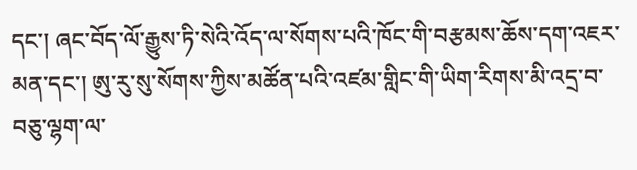དང་། ཞང་བོད་ལོ་རྒྱུས་ཏི་སེའི་འོད་ལ་སོགས་པའི་ཁོང་གི་བརྩམས་ཆོས་དག་འཇར་མན་དང་། ཨུ་རུ་སུ་སོགས་ཀྱིས་མཚོན་པའི་འཛམ་གླིང་གི་ཡིག་རིགས་མི་འདྲ་བ་བཅུ་ལྷག་ལ་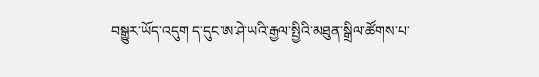བསྒྱུར་ཡོད་འདུག ད་དུང་ཨ་ཤེ་ཡའི་རྒྱལ་སྤྱིའི་མཐུན་སྒྲིལ་ཚོགས་པ་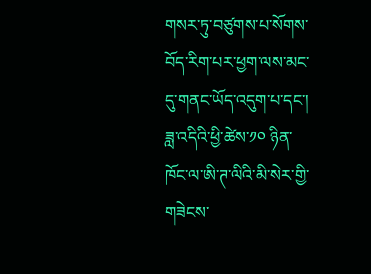གསར་ཏུ་བཙུགས་པ་སོགས་བོད་རིག་པར་ཕྱག་ལས་མང་དུ་གནང་ཡོད་འདུག་པ་དང་། ཟླ་འདིའི་ཕྱི་ཚེས་༡༠ ཉིན་ཁོང་ལ་ཨི་ཊ་ལིའི་མི་སེར་གྱི་གཟེངས་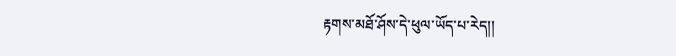རྟགས་མཐོ་ཤོས་དེ་ཕུལ་ཡོད་པ་རེད།།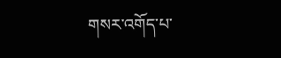གསར་འགོད་པ་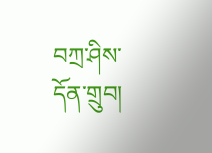བཀྲ་ཤིས་དོན་གྲུབ།